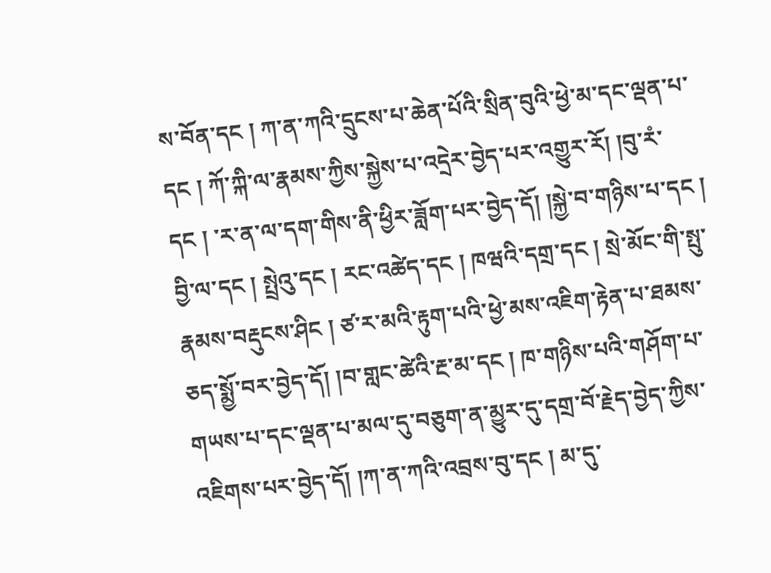ས་བོན་དང ། ཀ་ན་ཀའི་དྲུངས་པ་ཆེན་པོའི་སྲིན་བུའི་ཕྱེ་མ་དང་ལྡན་པ་དང ། ཀོ་ཀྐི་ལ་རྣམས་ཀྱིས་སྐྱེས་པ་འདྲེར་བྱེད་པར་འགྱུར་རོ། །བུ་རཾ་དང ། ་ར་ན་ལ་དག་གིས་ནི་ཕྱིར་ཟློག་པར་བྱེད་དོ། །སྐྱེ་བ་གཉིས་པ་དང ། བྱི་ལ་དང ། སྤྲེའུ་དང ། རང་འཚེད་དང ། ཁཝའི་དགྲ་དང ། སྲེ་མོང་གི་སྤུ་རྣམས་བརྡུངས་ཤིང ། ཙ་ར་མའི་རྟུག་པའི་ཕྱེ་མས་འཇིག་རྟེན་པ་ཐམས་ཅད་སྨྱོ་བར་བྱེད་དོ། །བ་གླང་ཚེའི་རྔ་མ་དང ། ཁ་གཉིས་པའི་གཤོག་པ་གཡས་པ་དང་ལྡན་པ་མལ་དུ་བཅུག་ན་མྱུར་དུ་དགྲ་བོ་རྗེད་བྱེད་ཀྱིས་འཇིགས་པར་བྱེད་དོ། །ཀ་ན་ཀའི་འབྲས་བུ་དང ། མ་དུ་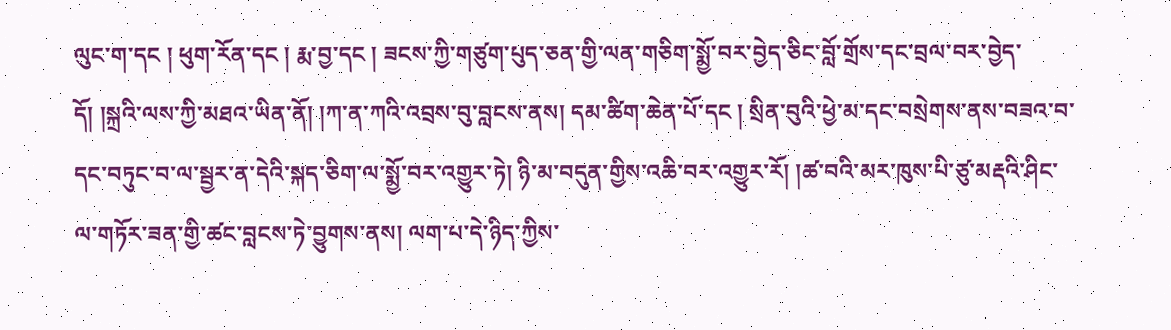ལུང་ག་དང ། ཕུག་རོན་དང ། རྨ་བྱ་དང ། ཟངས་ཀྱི་གཙུག་པུད་ཅན་གྱི་ལན་གཅིག་སྨྱོ་བར་བྱེད་ཅིང་བློ་གྲོས་དང་བྲལ་བར་བྱེད་དོ། །སྐྲའི་ལས་ཀྱི་མཐའ་ཡིན་ནོ། །ཀ་ན་ཀའི་འབྲས་བུ་བླངས་ནས། དམ་ཚིག་ཆེན་པོ་དང ། སྲིན་བུའི་ཕྱེ་མ་དང་བསྲེགས་ནས་བཟའ་བ་དང་བཏུང་བ་ལ་སྦྱར་ན་དེའི་སྐད་ཅིག་ལ་སྨྱོ་བར་འགྱུར་ཏེ། ཉི་མ་བདུན་གྱིས་འཆི་བར་འགྱུར་རོ། །ཚ་བའི་མར་ཁུས་པི་ཙུ་མརྡའི་ཤིང་ལ་གཏོར་ཟན་གྱི་ཚང་བླངས་ཏེ་བྱུགས་ནས། ལག་པ་དེ་ཉིད་ཀྱིས་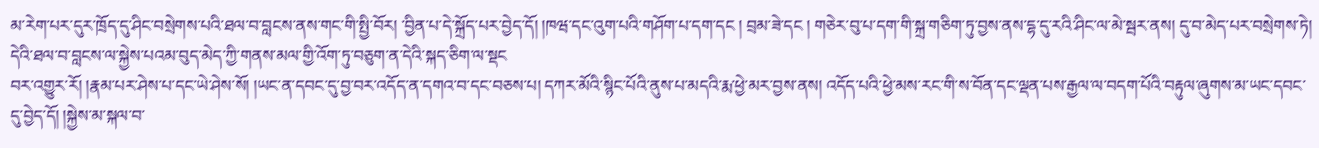མ་རེག་པར་དུར་ཁྲོད་དུ་ཤིང་བསྲེགས་པའི་ཐལ་བ་བླངས་ནས་གང་གི་སྤྱི་བོར། ་བྱིན་པ་དེ་སྐྲོད་པར་བྱེད་དོ། །ཁཝ་དང་འུག་པའི་གཤོག་པ་དག་དང ། བྲམ་ཟེ་དང ། གཅེར་བུ་པ་དག་གི་སྐྲ་གཅིག་ཏུ་བྱས་ནས་དྷ་དུ་རའི་ཤིང་ལ་མེ་སྦར་ནས། དུ་བ་མེད་པར་བསྲེགས་ཏེ། དེའི་ཐལ་བ་བླངས་ལ་སྐྱེས་པའམ་བུད་མེད་ཀྱི་གནས་མལ་གྱི་འོག་ཏུ་བཅུག་ན་དེའི་སྐད་ཅིག་ལ་སྡང
བར་འགྱུར་རོ། །རྣམ་པར་ཤེས་པ་དང་ཡེ་ཤེས་སོ། །ཡང་ན་དབང་དུ་བྱ་བར་འདོད་ན་དགའ་བ་དང་བཅས་པ། དཀར་མོའི་སྙིང་པོའི་ནུས་པ་མདའི་རྨ་ཕྱེ་མར་བྱས་ནས། འདོད་པའི་ཕྱེ་མས་རང་གི་ས་བོན་དང་ལྡན་པས་རྒྱལ་ལ་བདག་པོའི་བརྟུལ་ཞུགས་མ་ཡང་དབང་དུ་བྱེད་དོ། །སྐྱེས་མ་སྐལ་བ་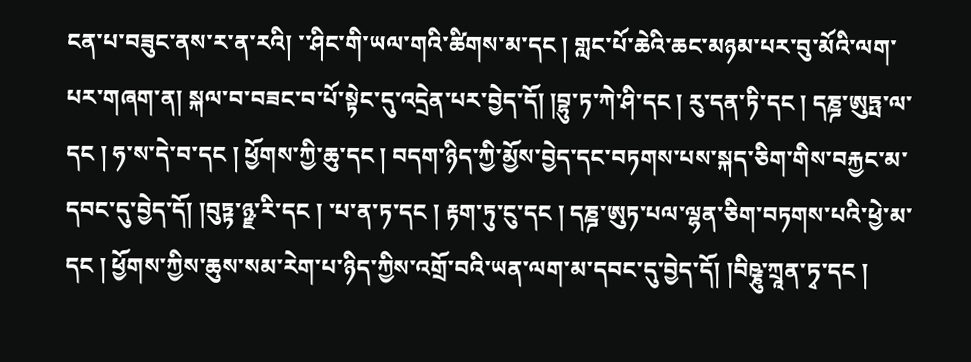ངན་པ་བཟུང་ནས་ར་ན་རའི། ་་ཤིང་གི་ཡལ་གའི་ཚིགས་མ་དང ། གླང་པོ་ཆེའི་ཆང་མཉམ་པར་བུ་མོའི་ལག་པར་གཞག་ན། སྐལ་བ་བཟང་བ་པོ་སྟེང་དུ་འདྲེན་པར་བྱེད་དོ། །བྷུ་ཏ་ཀེ་ཤི་དང ། རུ་དན་ཏི་དང ། དཎྜ་ཨུཏྤ་ལ་དང ། ཧ་ས་དེ་བ་དང ། ཕྱོགས་ཀྱི་ཆུ་དང ། བདག་ཉིད་ཀྱི་མྱོས་བྱེད་དང་བཏགས་པས་སྐད་ཅིག་གིས་བརྐྱང་མ་དབང་དུ་བྱེད་དོ། །བུཏྟ་ཉྫ་རི་དང ། ་པ་ན་ཏ་དང ། རྟག་ཏུ་ངུ་དང ། དཎྜ་ཨུཏ་པལ་ལྷན་ཅིག་བཏགས་པའི་ཕྱེ་མ་དང ། ཕྱོགས་ཀྱིས་ཆུས་སམ་རེག་པ་ཉིད་ཀྱིས་འགྲོ་བའི་ཡན་ལག་མ་དབང་དུ་བྱེད་དོ། །བིཥྞུ་ཀྲཱན་ཏྭ་དང །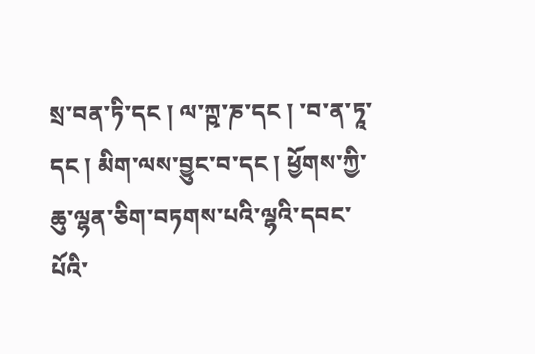སྲ་བན་ཏི་དང ། ལ་ཀྵ་ཎ་དང ། ་བ་ན་ཏཱ་དང ། མིག་ལས་བྱུང་བ་དང ། ཕྱོགས་ཀྱི་ཆུ་ལྷན་ཅིག་བཏགས་པའི་ལྷའི་དབང་པོའི་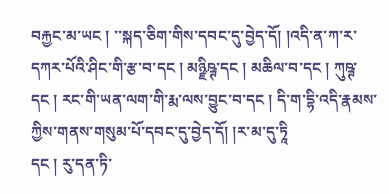བརྐྱང་མ་ཡང ། ་་སྐད་ཅིག་གིས་དབང་དུ་བྱེད་དོ། །འདི་ན་ཀ་ར་དཀར་པོའི་ཤིང་གི་རྩ་བ་དང ། མཉྫིཥྚ་དང ། མཆིལ་བ་དང ། ཀུཥྚ་དང ། རང་གི་ཡན་ལག་གི་རྨ་ལས་བྱུང་བ་དང ། དི་ག་དྷི་འདི་རྣམས་ཀྱིས་གནས་གསུམ་པོ་དབང་དུ་བྱེད་དོ། །ར་མ་དུ་ཏཱི
དང ། རུ་དན་ཏི་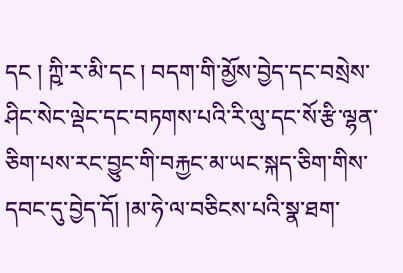དང ། ཀྵི་ར་མི་དང ། བདག་གི་མྱོས་བྱེད་དང་བསྲེས་ཤིང་སེང་ལྡེང་དང་བཏགས་པའི་རི་ལུ་དང་སོ་རྩི་ལྷན་ཅིག་པས་རང་བྱུང་གི་བརྐྱང་མ་ཡང་སྐད་ཅིག་གིས་དབང་དུ་བྱེད་དོ། །མ་ཧེ་ལ་བཅིངས་པའི་སྣ་ཐག་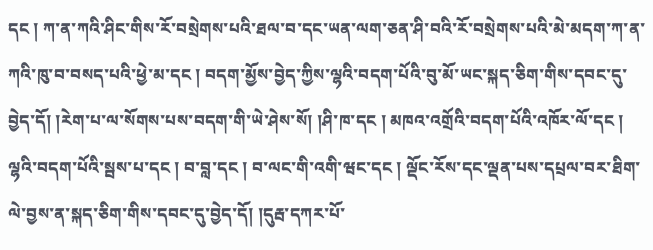དང ། ཀ་ན་ཀའི་ཤིང་གིས་རོ་བསྲེགས་པའི་ཐལ་བ་དང་ཡན་ལག་ཅན་ཤི་བའི་རོ་བསྲེགས་པའི་མེ་མདག་ཀ་ན་ཀའི་ཁུ་བ་བསད་པའི་ཕྱེ་མ་དང ། བདག་མྱོས་བྱེད་ཀྱིས་ལྷའི་བདག་པོའི་བུ་མོ་ཡང་སྐད་ཅིག་གིས་དབང་དུ་བྱེད་དོ། །རེག་པ་ལ་སོགས་པས་བདག་གི་ཡེ་ཤེས་སོ། །ཤི་ཁ་དང ། མཁའ་འགྲོའི་བདག་པོའི་འཁོར་ལོ་དང ། ལྷའི་བདག་པོའི་སྦས་པ་དང ། བ་བླ་དང ། བ་ལང་གི་འགི་ཝང་དང ། ལྡོང་རོས་དང་ལྡན་པས་དཔྲལ་བར་ཐིག་ལེ་བྱས་ན་སྐད་ཅིག་གིས་དབང་དུ་བྱེད་དོ། །དུརྦ་དཀར་པོ་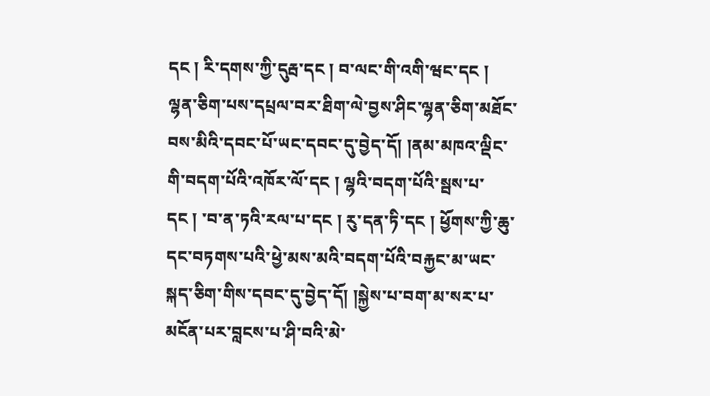དང ། རི་དགས་ཀྱི་དུརྦ་དང ། བ་ལང་གི་འགི་ཝང་དང ། ལྷན་ཅིག་པས་དཔྲལ་བར་ཐིག་ལེ་བྱས་ཤིང་ལྷན་ཅིག་མཐོང་བས་མིའི་དབང་པོ་ཡང་དབང་དུ་བྱེད་དོ། །ནམ་མཁའ་ལྡིང་གི་བདག་པོའི་འཁོར་ལོ་དང ། ལྷའི་བདག་པོའི་སྦས་པ་དང ། ་བ་ན་ཏའི་རལ་པ་དང ། རུ་དན་ཏི་དང ། ཕྱོགས་ཀྱི་ཆུ་དང་བཏགས་པའི་ཕྱེ་མས་མའི་བདག་པོའི་བརྐྱང་མ་ཡང་སྐད་ཅིག་གིས་དབང་དུ་བྱེད་དོ། །སྐྱེས་པ་བག་མ་སར་པ་མངོན་པར་བླངས་པ་ཤི་བའི་མེ་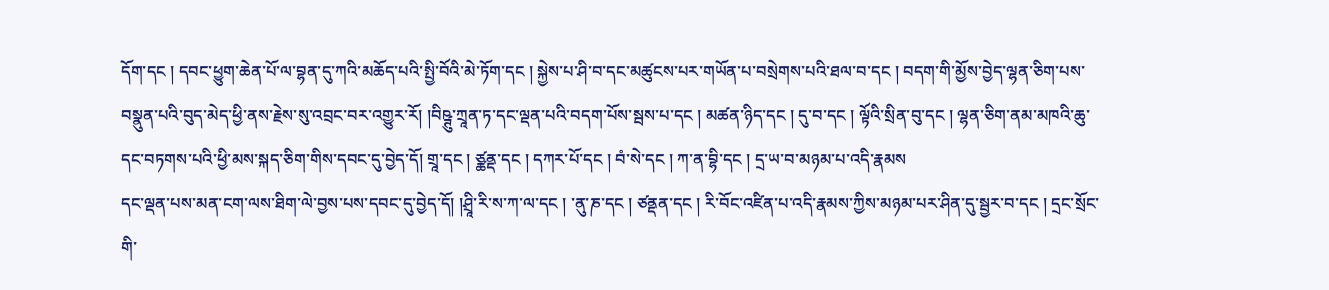དོག་དང ། དབང་ཕྱུག་ཆེན་པོ་ལ་བྷན་དུ་ཀའི་མཆོད་པའི་སྤྱི་བོའི་མེ་ཏོག་དང ། སྐྱེས་པ་ཤི་བ་དང་མཚུངས་པར་གཡོན་པ་བསྲེགས་པའི་ཐལ་བ་དང ། བདག་གི་མྱོས་བྱེད་ལྷན་ཅིག་པས་བསྣུན་པའི་བུད་མེད་ཕྱི་ནས་རྗེས་སུ་འབྲང་བར་འགྱུར་རོ། །བིཥྚུ་ཀྲཱན་ཏ་དང་ལྡན་པའི་བདག་པོས་སྦས་པ་དང ། མཚན་ཉིད་དང ། དུ་བ་དང ། ལྟོའི་སྲིན་བུ་དང ། ལྷན་ཅིག་ནམ་མཁའི་ཆུ་དང་བཏགས་པའི་ཕྱི་མས་སྐད་ཅིག་གིས་དབང་དུ་བྱེད་དོ། གྲཱ་དང ། ཙྪནྡ་དང ། དཀར་པོ་དང ། བཾ་སེ་དང ། ཀ་ན་བྷི་དང ། དྲ་ཡ་བ་མཉམ་པ་འདི་རྣམས
དང་ལྡན་པས་མན་ངག་ལས་ཐིག་ལེ་བྱས་པས་དབང་དུ་བྱེད་དོ། །ཤྲཱི་རི་ས་ཀ་ལ་དང ། ་ནུ་ཎ་དང ། ཙནྡན་དང ། རི་བོང་འཛིན་པ་འདི་རྣམས་ཀྱིས་མཉམ་པར་ཤིན་དུ་སྦྱར་བ་དང ། དྲང་སྲོང་གི་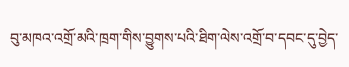བུ་མཁའ་འགྲོ་མའི་ཁྲག་གིས་བྱུགས་པའི་ཐིག་ལེས་འགྲོ་བ་དབང་དུ་བྱེད་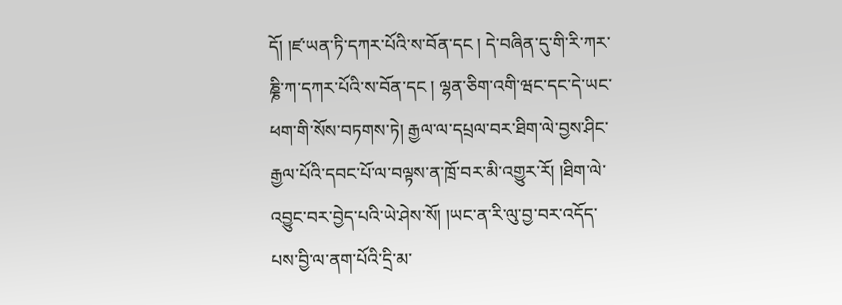དོ། །ཛ་ཡན་ཏི་དཀར་པོའི་ས་བོན་དང ། དེ་བཞིན་དུ་གི་རི་ཀར་ཎྞི་ཀ་དཀར་པོའི་ས་བོན་དང ། ལྷན་ཅིག་འགི་ཝང་དང་དེ་ཡང་ཕག་གི་སོས་བཏགས་ཏེ། རྒྱལ་ལ་དཔྲལ་བར་ཐིག་ལེ་བྱས་ཤིང་རྒྱལ་པོའི་དབང་པོ་ལ་བལྟས་ན་ཁྲོ་བར་མི་འགྱུར་རོ། །ཐིག་ལེ་འབྱུང་བར་བྱེད་པའི་ཡེ་ཤེས་སོ། །ཡང་ན་རི་ལུ་བྱ་བར་འདོད་པས་བྱི་ལ་ནག་པོའི་དྲི་མ་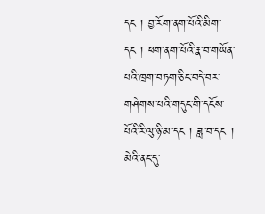དང ། བྱ་རོག་ནག་པོའི་མིག་དང ། ཕག་ནག་པོའི་རྣ་བ་གཡོན་པའི་ཁྲག་བཏག་ཅིང་བདེ་བར་གཤེགས་པའི་གདུང་གི་དངོས་པོའི་རི་ལུ་ཉི་མ་དང ། ཟླ་བ་དང ། མེའི་ནང་དུ་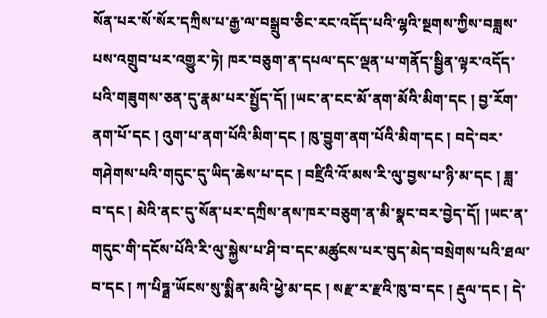སོན་པར་སོ་སོར་དཀྲིས་པ་རྒྱ་ལ་བསྒྲུབ་ཅིང་རང་འདོད་པའི་ལྷའི་སྔགས་ཀྱིས་བཟླས་པས་འགྲུབ་པར་འགྱུར་ཏེ། ཁར་བཅུག་ན་དཔལ་དང་ལྡན་པ་གནོད་སྦྱིན་ལྟར་འདོད་པའི་གཟུགས་ཅན་དུ་རྣམ་པར་སྤྱོད་དོ། །ཡང་ན་ངང་མོ་ནག་མོའི་མིག་དང ། བྱ་རོག་ནག་པོ་དང ། འུག་པ་ནག་པོའི་མིག་དང ། ཁུ་བྱུག་ནག་པོའི་མིག་དང ། བདེ་བར་གཤེགས་པའི་གདུང་དུ་ཡིད་ཆེས་པ་དང ། བཛྲིའི་འོ་མས་རི་ལུ་བྱས་པ་ཉི་མ་དང ། ཟླ་བ་དང ། མེའི་ནང་དུ་སོན་པར་དཀྲིས་ནས་ཁར་བཅུག་ན་མི་སྣང་བར་བྱེད་དོ། །ཡང་ན་གདུང་གི་དངོས་པོའི་རི་ལུ་སྐྱེས་པ་ཤི་བ་དང་མཚུངས་པར་བུད་མེད་བསྲེགས་པའི་ཐལ་བ་དང ། ཀ་པིཏྠ་ཡོངས་སུ་སྨིན་མའི་ཕྱེ་མ་དང ། སརྫ་ར་རྫའི་ཁུ་བ་དང ། རྡུལ་དང ། དེ་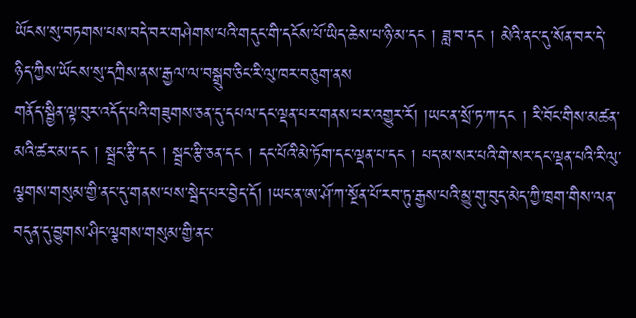ཡོངས་སུ་བཏགས་པས་བདེ་བར་གཤེགས་པའི་གདུང་གི་དངོས་པོ་ཡིད་ཆེས་པ་ཉི་མ་དང ། ཟླ་བ་དང ། མེའི་ནང་དུ་སོན་བར་དེ་ཉིད་ཀྱིས་ཡོངས་སུ་དཀྲིས་ནས་རྒྱལ་ལ་བསྒྲུབ་ཅིང་རི་ལུ་ཁར་བཅུག་ནས
གནོད་སྦྱིན་ལྟ་བུར་འདོད་པའི་གཟུགས་ཅན་དུ་དཔལ་དང་ལྡན་པར་གནས་པར་འགྱུར་རོ། །ཡང་ན་སྲོ་ཏ་ཀ་དང ། རི་བོང་གིས་མཚན་མའི་ཚར་མ་དང ། སྦྲང་རྩི་དང ། སྦྲང་རྩི་ཅན་དང ། དང་པོའི་མེ་ཏོག་དང་ལྡན་པ་དང ། པད་མ་སར་པའི་གེ་སར་དང་ལྡན་པའི་རི་ལུ་ལྕགས་གསུམ་གྱི་ནང་དུ་གནས་པས་སྦེད་པར་བྱེད་དོ། །ཡང་ན་ཨ་ཤོ་ཀ་སྔོན་པོ་རབ་ཏུ་རྒྱས་པའི་མྱུ་གུ་བུད་མེད་ཀྱི་ཁྲག་གིས་ལན་བདུན་དུ་བྱུགས་ཤིང་ལྕགས་གསུམ་གྱི་ནང་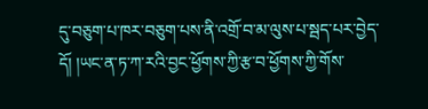དུ་བཅུག་པ་ཁར་བཅུག་པས་ནི་འགྲོ་བ་མ་ལུས་པ་སྦད་པར་བྱེད་དོ། །ཡང་ན་ཏ་ཀ་རའི་བྱང་ཕྱོགས་ཀྱི་རྩ་བ་ཕྱོགས་ཀྱི་གོས་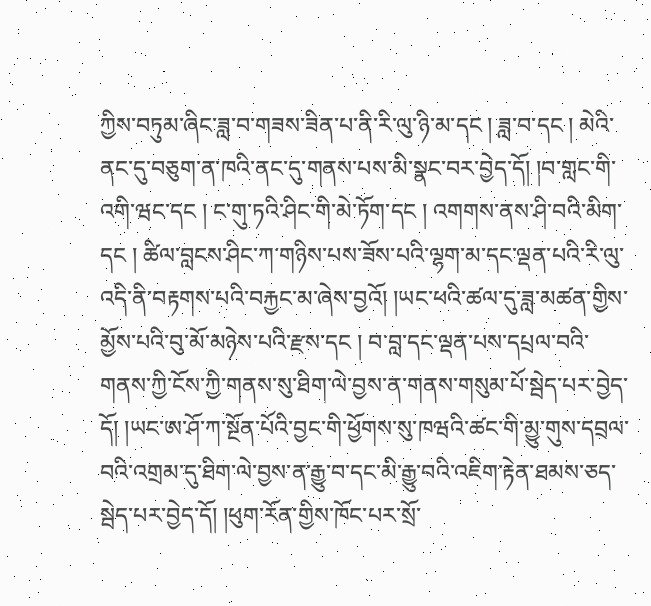ཀྱིས་བཏུམ་ཞིང་ཟླ་བ་གཟས་ཟིན་པ་ནི་རི་ལུ་ཉི་མ་དང ། ཟླ་བ་དང ། མེའི་ནང་དུ་བཅུག་ན་ཁའི་ནང་དུ་གནས་པས་མི་སྣང་བར་བྱེད་དོ། །བ་གླང་གི་འགི་ཝང་དང ། ང་གུ་ཏའི་ཤིང་གི་མེ་ཏོག་དང ། འགགས་ནས་ཤི་བའི་མིག་དང ། ཚིལ་བླངས་ཤིང་ཀ་གཉིས་པས་ཟོས་པའི་ལྷག་མ་དང་ལྡན་པའི་རི་ལུ་འདི་ནི་བརྟགས་པའི་བརྐྱང་མ་ཞེས་བྱའོ། །ཡང་ཕའི་ཚལ་དུ་ཟླ་མཚན་གྱིས་མྱོས་པའི་བུ་མོ་མཉེས་པའི་རྫས་དང ། བ་བླ་དང་ལྡན་པས་དཔྲལ་བའི་གནས་ཀྱི་ངོས་ཀྱི་གནས་སུ་ཐིག་ལེ་བྱས་ན་གནས་གསུམ་པོ་སྦེད་པར་བྱེད་དོ། །ཡང་ཨ་ཤོ་ཀ་སྔོན་པོའི་བྱང་གི་ཕྱོགས་སུ་ཁཝའི་ཚང་གི་མྱུ་གུས་དབྲལ་བའི་འགྲམ་དུ་ཐིག་ལེ་བྱས་ན་རྒྱུ་བ་དང་མི་རྒྱུ་བའི་འཇིག་རྟེན་ཐམས་ཅད་སྦེད་པར་བྱེད་དོ། །ཕུག་རོན་གྱིས་ཁོང་པར་སྲོ་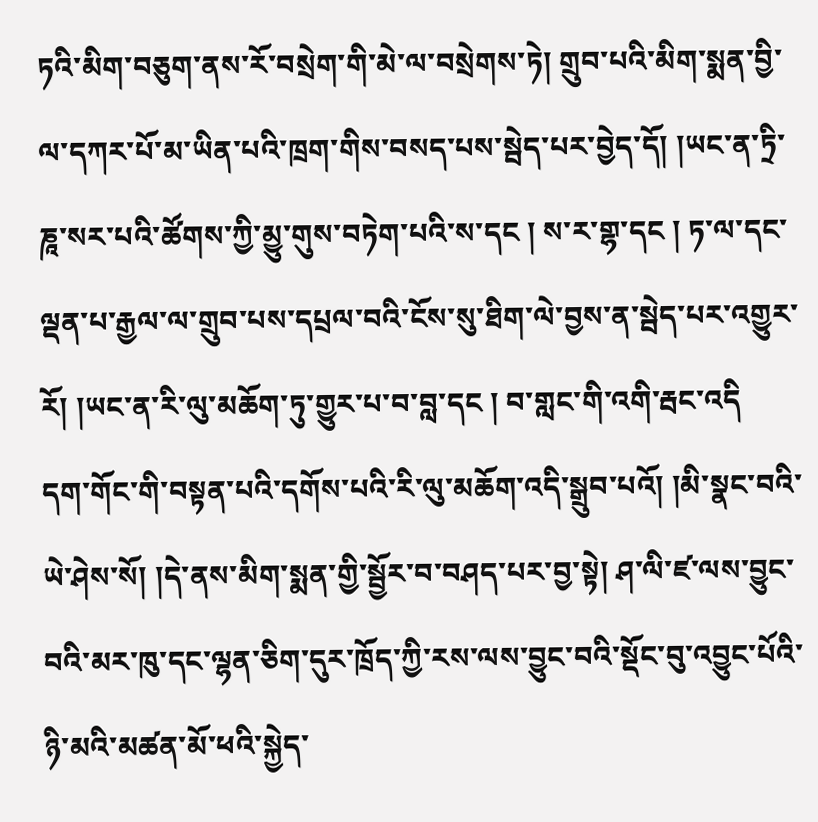ཏའི་མིག་བཅུག་ནས་རོ་བསྲེག་གི་མེ་ལ་བསྲེགས་ཏེ། གྲུབ་པའི་མིག་སྨན་བྱི་ལ་དཀར་པོ་མ་ཡིན་པའི་ཁྲག་གིས་བསད་པས་སྦེད་པར་བྱེད་དོ། །ཡང་ན་ཏྲི་ཎཱ་སར་པའི་ཚོགས་ཀྱི་མྱུ་གུས་བཏེག་པའི་ས་དང ། ས་ར་གྷ་དང ། ཏ་ལ་དང་ལྡན་པ་རྒྱལ་ལ་གྲུབ་པས་དཔྲལ་བའི་ངོས་སུ་ཐིག་ལེ་བྱས་ན་སྦེད་པར་འགྱུར་རོ། །ཡང་ན་རི་ལུ་མཆོག་ཏུ་གྱུར་པ་བ་བླ་དང ། བ་གླང་གི་འགི་རྦང་འདི
དག་གོང་གི་བསྟན་པའི་དགོས་པའི་རི་ལུ་མཆོག་འདི་སྒྲུབ་པའོ། །མི་སྣང་བའི་ཡེ་ཤེས་སོ། །དེ་ནས་མིག་སྨན་གྱི་སྦྱོར་བ་བཤད་པར་བྱ་སྟེ། ཤ་ལི་ཛ་ལས་བྱུང་བའི་མར་ཁུ་དང་ལྷན་ཅིག་དུར་ཁྲོད་ཀྱི་རས་ལས་བྱུང་བའི་སྡོང་བུ་འབྱུང་པོའི་ཉི་མའི་མཚན་མོ་ཕའི་སྐྱེད་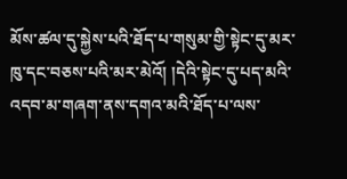མོས་ཚལ་དུ་སྐྱེས་པའི་ཐོད་པ་གསུམ་གྱི་སྟེང་དུ་མར་ཁུ་དང་བཅས་པའི་མར་མེའོ། །དེའི་སྟེང་དུ་པད་མའི་འདབ་མ་གཞག་ནས་དགའ་མའི་ཐོད་པ་ལས་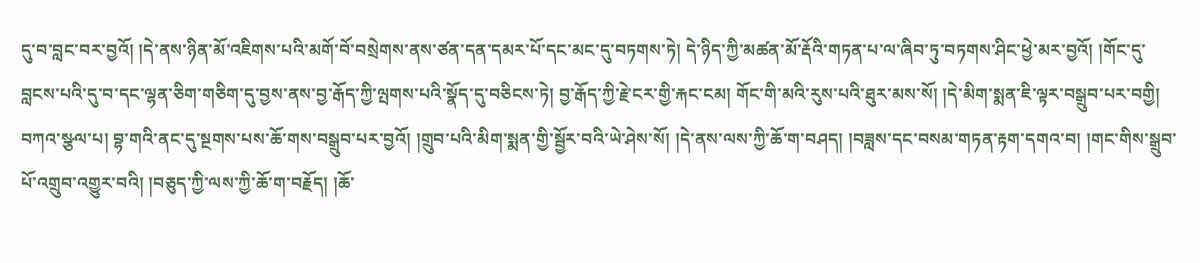དུ་བ་བླང་བར་བྱའོ། །དེ་ནས་ཉིན་མོ་འཇིགས་པའི་མགོ་བོ་བསྲེགས་ནས་ཙན་དན་དམར་པོ་དང་མང་དུ་བཏགས་ཏེ། དེ་ཉིད་ཀྱི་མཚན་མོ་རྡོའི་གཏན་པ་ལ་ཞིབ་ཏུ་བཏགས་ཤིང་ཕྱེ་མར་བྱའོ། །གོང་དུ་བླངས་པའི་དུ་བ་དང་ལྷན་ཅིག་གཅིག་དུ་བྱས་ནས་བྱ་རྒོད་ཀྱི་ལྤགས་པའི་སྣོད་དུ་བཅིངས་ཏེ། བྱ་རྒོད་ཀྱི་རྗེ་ངར་གྱི་རྐང་ངམ། གོང་གི་མའི་རུས་པའི་ཐུར་མས་སོ། །དེ་མིག་སྨན་ཇི་ལྟར་བསྒྲུབ་པར་བགྱི། བཀའ་སྩལ་པ། བྷ་གའི་ནང་དུ་སྔགས་པས་ཆོ་གས་བསྒྲུབ་པར་བྱའོ། །གྲུབ་པའི་མིག་སྨན་གྱི་སྦྱོར་བའི་ཡེ་ཤེས་སོ། །དེ་ནས་ལས་ཀྱི་ཆོ་ག་བཤད། །བཟླས་དང་བསམ་གཏན་རྟག་དགའ་བ། །གང་གིས་སྒྲུབ་པོ་འགྲུབ་འགྱུར་བའི། །བཅུད་ཀྱི་ལས་ཀྱི་ཆོ་ག་བརྗོད། །ཆོ་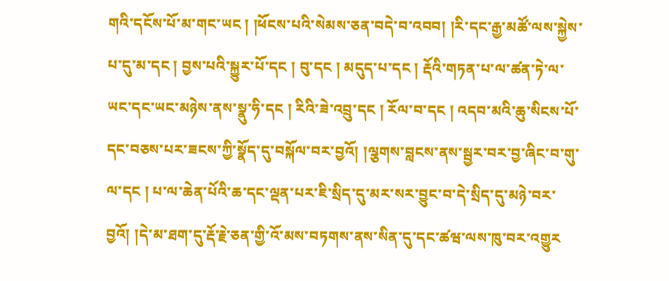གའི་དངོས་པོ་མ་གང་ཡང ། །ཕོངས་པའི་སེམས་ཅན་བདེ་བ་འབབ། །རི་དང་རྒྱ་མཚོ་ལས་སྐྱེས་པ་དུ་མ་དང ། བྱས་པའི་སྐྱུར་པོ་དང ། བུ་དང ། མདུད་པ་དང ། རྡོའི་གཏན་པ་ལ་ཚན་ཏེ་ལ་ཡང་དང་ཡང་མཉེས་ནས་སྣུ་ཧི་དང ། རིའི་ཟེ་འབྲུ་དང ། རོལ་བ་དང ། འདབ་མའི་ཆུ་སིངས་པོ་དང་བཅས་པར་ཟངས་ཀྱི་སྣོད་དུ་བསྐོལ་བར་བྱའོ། །ལྕགས་བླངས་ནས་སྦྱར་བར་བྱ་ཞིང་བ་གུ་ལ་དང ། པ་ལ་ཆེན་པོའི་ཆ་དང་ལྡན་པར་ཇི་སྲིད་དུ་མར་སར་བྱུང་བ་དེ་སྲིད་དུ་མཉེ་བར་བྱའོ། །དེ་མ་ཐག་དུ་རྡོ་རྗེ་ཅན་གྱི་འོ་མས་བཏགས་ནས་སིན་དུ་དང་ཚཝ་ལས་ཁུ་བར་འགྱུར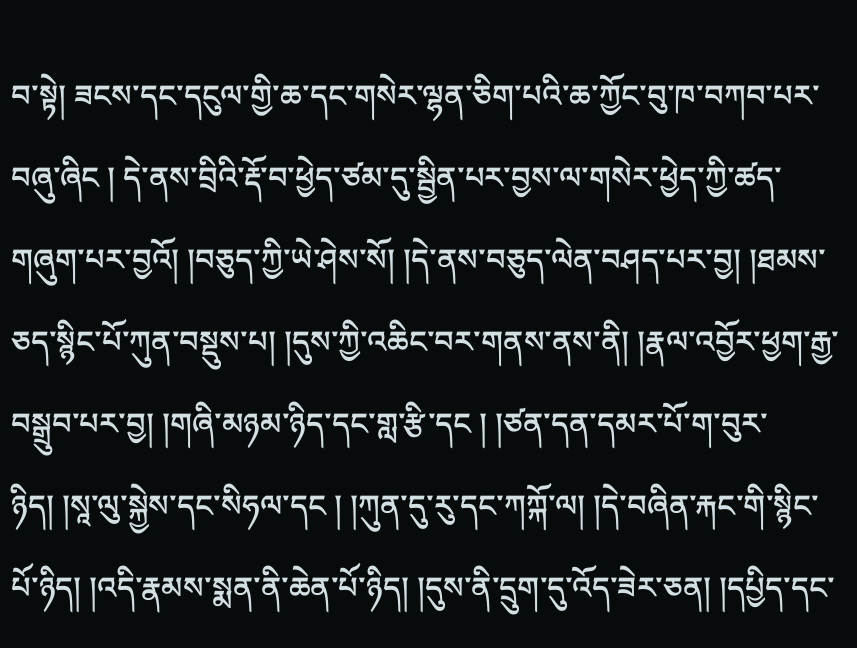བ་སྟེ། ཟངས་དང་དངུལ་གྱི་ཆ་དང་གསེར་ལྷན་ཅིག་པའི་ཆ་ཀྱོང་བུ་ཁ་བཀབ་པར་བཞུ་ཞིང ། དེ་ནས་བྲིའི་རྡོ་བ་ཕྱེད་ཙམ་དུ་སྦྱིན་པར་བྱས་ལ་གསེར་ཕྱེད་ཀྱི་ཚད་གཞུག་པར་བྱའོ། །བཅུད་ཀྱི་ཡེ་ཤེས་སོ། །དེ་ནས་བཅུད་ལེན་བཤད་པར་བྱ། །ཐམས་ཅད་སྙིང་པོ་ཀུན་བསྡུས་པ། །དུས་ཀྱི་འཆིང་བར་གནས་ནས་ནི། །རྣལ་འབྱོར་ཕྱག་རྒྱ་བསྒྲུབ་པར་བྱ། །གཞི་མཉམ་ཉིད་དང་གླ་རྩི་དང ། །ཙན་དན་དམར་པོ་ག་བུར་ཉིད། །སཱ་ལུ་སྐྱེས་དང་སིཧལ་དང ། །ཀུན་དུ་རུ་དང་ཀཀྐོ་ལ། །དེ་བཞིན་རྐང་གི་སྙིང་པོ་ཉིད། །འདི་རྣམས་སྨན་ནི་ཆེན་པོ་ཉིད། །དུས་ནི་དྲུག་དུ་འོད་ཟེར་ཅན། །དཔྱིད་དང་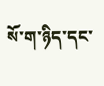སོ་ག་ཉིད་དང་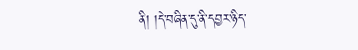ནི། །དེ་བཞིན་དུ་ནི་དབྱར་ཉིད་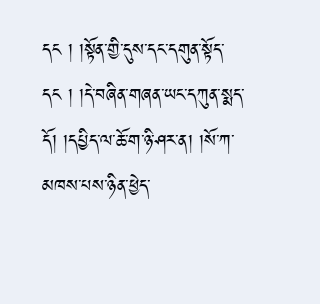དང ། །སྟོན་གྱི་དུས་དང་དགུན་སྟོད་དང ། །དེ་བཞིན་གཞན་ཡང་དཀུན་སྨད་དོ། །དཔྱིད་ལ་ཆོ་ག་ཉི་ཤར་ན། །སོ་ཀ་མཁས་པས་ཉིན་ཕྱེད་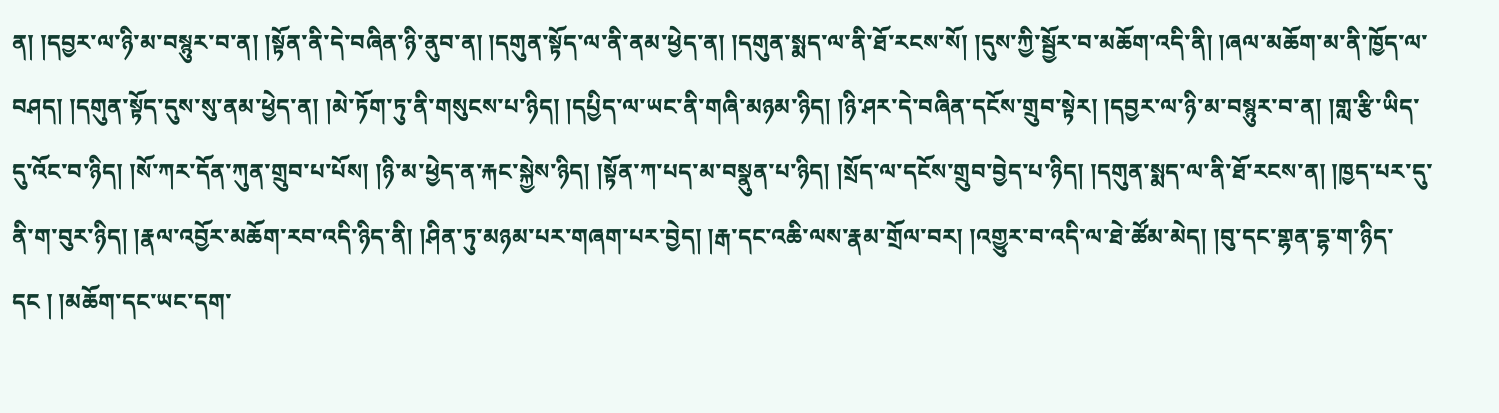ན། །དབྱར་ལ་ཉི་མ་བསྙུར་བ་ན། །སྟོན་ནི་དེ་བཞིན་ཉི་ནུབ་ན། །དགུན་སྟོད་ལ་ནི་ནམ་ཕྱེད་ན། །དགུན་སྨད་ལ་ནི་ཐོ་རངས་སོ། །དུས་ཀྱི་སྦྱོར་བ་མཆོག་འདི་ནི། །ཞལ་མཆོག་མ་ནི་ཁྱོད་ལ་བཤད། །དགུན་སྟོད་དུས་སུ་ནམ་ཕྱེད་ན། །མེ་ཏོག་ཏུ་ནི་གསུངས་པ་ཉིད། །དཔྱིད་ལ་ཡང་ནི་གཞི་མཉམ་ཉིད། །ཉི་ཤར་དེ་བཞིན་དངོས་གྲུབ་སྟེར། །དབྱར་ལ་ཉི་མ་བསྙུར་བ་ན། །གླ་རྩི་ཡིད་དུ་འོང་བ་ཉིད། །སོ་ཀར་དོན་ཀུན་གྲུབ་པ་པོས། །ཉི་མ་ཕྱེད་ན་རྐང་སྐྱེས་ཉིད། །སྟོན་ཀ་པད་མ་བསྣུན་པ་ཉིད། །སྲོད་ལ་དངོས་གྲུབ་བྱེད་པ་ཉིད། །དགུན་སྨད་ལ་ནི་ཐོ་རངས་ན། །ཁྱད་པར་དུ་ནི་ག་བུར་ཉིད། །རྣལ་འབྱོར་མཆོག་རབ་འདི་ཉིད་ནི། །ཤིན་ཏུ་མཉམ་པར་གཞག་པར་བྱེད། །རྒ་དང་འཆི་ལས་རྣམ་གྲོལ་བར། །འགྱུར་བ་འདི་ལ་ཐེ་ཚོམ་མེད། །བུ་དང་གྷན་དྷ་ག་ཉིད་དང ། །མཆོག་དང་ཡང་དག་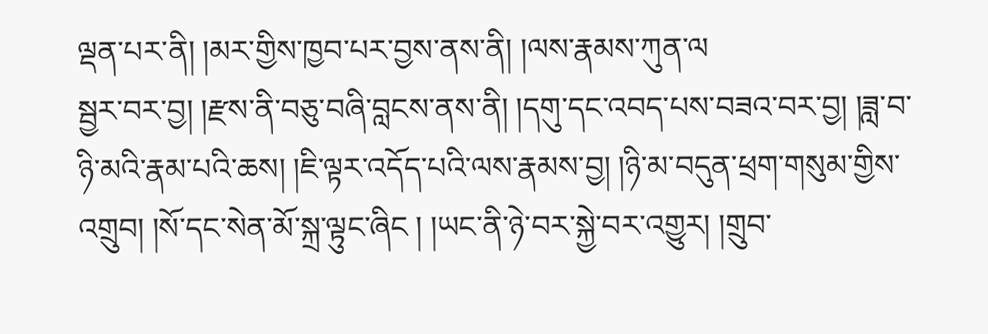ལྡན་པར་ནི། །མར་གྱིས་ཁྱབ་པར་བྱས་ནས་ནི། །ལས་རྣམས་ཀུན་ལ
སྦྱར་བར་བྱ། །རྫས་ནི་བཅུ་བཞི་བླངས་ནས་ནི། །དགུ་དང་འབད་པས་བཟའ་བར་བྱ། །ཟླ་བ་ཉི་མའི་རྣམ་པའི་ཆས། །ཇི་ལྟར་འདོད་པའི་ལས་རྣམས་བྱ། །ཉི་མ་བདུན་ཕྲག་གསུམ་གྱིས་འགྲུབ། །སོ་དང་སེན་མོ་སྐྲ་ལྟུང་ཞིང ། །ཡང་ནི་ཉེ་བར་སྐྱེ་བར་འགྱུར། །གྲུབ་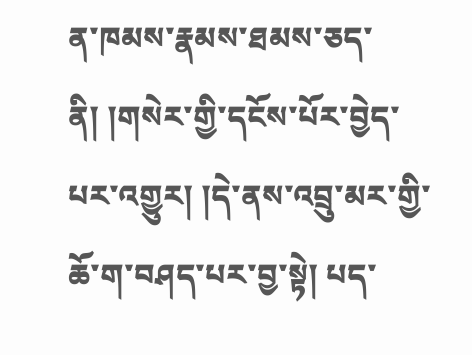ན་ཁམས་རྣམས་ཐམས་ཅད་ནི། །གསེར་གྱི་དངོས་པོར་བྱེད་པར་འགྱུར། །དེ་ནས་འབྲུ་མར་གྱི་ཆོ་ག་བཤད་པར་བྱ་སྟེ། པད་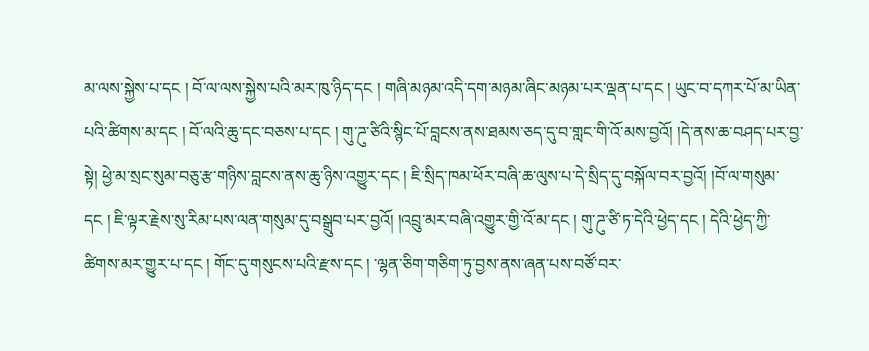མ་ལས་སྐྱེས་པ་དང ། བོ་ལ་ལས་སྐྱེས་པའི་མར་ཁུ་ཉིད་དང ། གཞི་མཉམ་འདི་དག་མཉམ་ཞིང་མཉམ་པར་ལྡན་པ་དང ། ཡུང་བ་དཀར་པོ་མ་ཡིན་པའི་ཚིགས་མ་དང ། བོ་ལའི་ཆུ་དང་བཅས་པ་དང ། གུ་ཌུ་ཙིའི་སྙིང་པོ་བླངས་ནས་ཐམས་ཅད་དུ་བ་གླང་གི་འོ་མས་བྱའོ། །དེ་ནས་ཆ་བཤད་པར་བྱ་སྟེ། ཕྱེ་མ་སྲང་སུམ་བཅུ་རྩ་གཉིས་བླངས་ནས་ཆུ་ཉིས་འགྱུར་དང ། ཇི་སྲིད་ཁམ་ཕོར་བཞི་ཆ་ལུས་པ་དེ་སྲིད་དུ་བསྐོལ་བར་བྱའོ། །བོ་ལ་གསུམ་དང ། ཇི་ལྟར་རྗེས་སུ་རིམ་པས་ལན་གསུམ་དུ་བསྒྲུབ་པར་བྱའོ། །འབྲུ་མར་བཞི་འགྱུར་གྱི་འོ་མ་དང ། གུ་ཌུ་ཙི་ཏ་དེའི་ཕྱེད་དང ། དེའི་ཕྱེད་ཀྱི་ཚིགས་མར་གྱུར་པ་དང ། གོང་དུ་གསུངས་པའི་རྫས་དང ། ་ལྷན་ཅིག་གཅིག་ཏུ་བྱས་ནས་ཞན་པས་བཙོ་བར་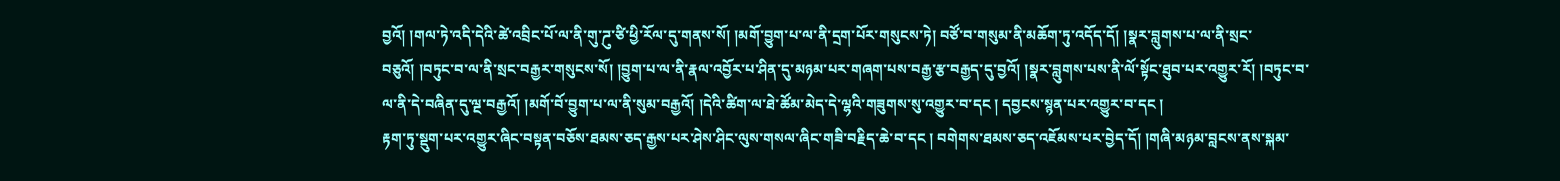བྱའོ། །གལ་ཏེ་འདི་དེའི་ཚེ་འབྲིང་པོ་ལ་ནི་གུ་ཌུ་ཙི་ཕྱི་རོལ་དུ་གནས་སོ། །མགོ་བྱུག་པ་ལ་ནི་དྲག་པོར་གསུངས་ཏེ། བཙོ་བ་གསུམ་ནི་མཆོག་ཏུ་འདོད་དོ། །སྣར་བླུགས་པ་ལ་ནི་སྲང་བཅུའོ། །བཏུང་བ་ལ་ནི་སྲང་བརྒྱར་གསུངས་སོ། །བྱུག་པ་ལ་ནི་རྣལ་འབྱོར་པ་ཤིན་དུ་མཉམ་པར་གཞག་པས་བརྒྱ་རྩ་བརྒྱད་དུ་བྱའོ། །སྣར་བླུགས་པས་ནི་ལོ་སྟོང་ཐུབ་པར་འགྱུར་རོ། །བཏུང་བ་ལ་ནི་དེ་བཞིན་དུ་ལྔ་བརྒྱའོ། །མགོ་བོ་བྱུག་པ་ལ་ནི་སུམ་བརྒྱའོ། །དེའི་ཚིག་ལ་ཐེ་ཚོམ་མེད་དེ་ལྷའི་གཟུགས་སུ་འགྱུར་བ་དང ། དབྱངས་སྙན་པར་འགྱུར་བ་དང །
རྟག་ཏུ་སྡུག་པར་འགྱུར་ཞིང་བསྟན་བཅོས་ཐམས་ཅད་རྒྱས་པར་ཤེས་ཤིང་ལུས་གསལ་ཞིང་གཟི་བརྗིད་ཆེ་བ་དང ། བགེགས་ཐམས་ཅད་འཇོམས་པར་བྱེད་དོ། །གཞི་མཉམ་བླངས་ནས་སྐམ་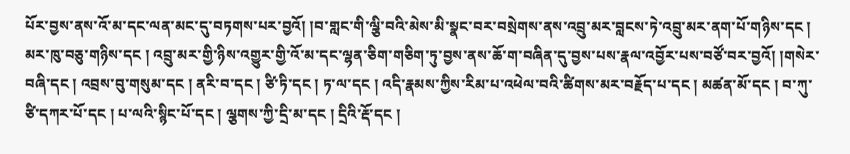པོར་བྱས་ནས་འོ་མ་དང་ལན་མང་དུ་བཏགས་པར་བྱའོ། །བ་གླང་གི་ལྕི་བའི་མེས་མི་སྣང་བར་བསྲེགས་ནས་འབྲུ་མར་བླངས་ཏེ་འབྲུ་མར་ནག་པོ་གཉིས་དང ། མར་ཁུ་བཅུ་གཉིས་དང ། འབྲུ་མར་གྱི་ཉིས་འགྱུར་གྱི་འོ་མ་དང་ལྷན་ཅིག་གཅིག་ཏུ་བྱས་ནས་ཆོ་ག་བཞིན་དུ་བྱས་པས་རྣལ་འབྱོར་པས་བཙོ་བར་བྱའོ། །གསེར་བཞི་དང ། འབྲས་བུ་གསུམ་དང ། ནརི་བ་དང ། ཙི་ཏི་དང ། ཏ་ལ་དང ། འདི་རྣམས་ཀྱིས་རིམ་པ་འཕེལ་བའི་ཚིགས་མར་བརྗོད་པ་དང ། མཚན་མོ་དང ། བ་ཀུ་ཙི་དཀར་པོ་དང ། པ་ལའི་སྙིང་པོ་དང ། ལྕགས་ཀྱི་དྲི་མ་དང ། དྲིའི་རྡོ་དང །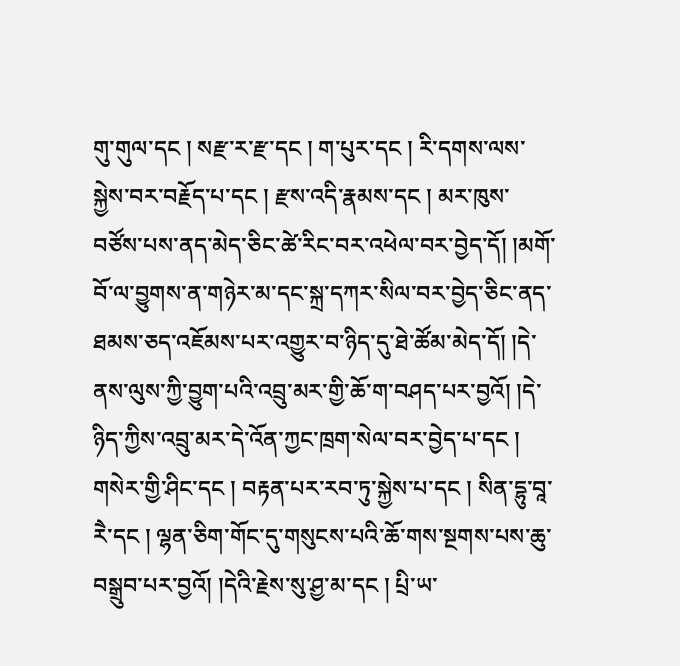གུ་གུལ་དང ། སརྫ་ར་རྫ་དང ། ག་པུར་དང ། རི་དགས་ལས་སྐྱེས་བར་བརྗོད་པ་དང ། རྫས་འདི་རྣམས་དང ། མར་ཁུས་བཙོས་པས་ནད་མེད་ཅིང་ཚེ་རིང་བར་འཕེལ་བར་བྱེད་དོ། །མགོ་བོ་ལ་བྱུགས་ན་གཉེར་མ་དང་སྐྲ་དཀར་སིལ་བར་བྱེད་ཅིང་ནད་ཐམས་ཅད་འཇོམས་པར་འགྱུར་བ་ཉིད་དུ་ཐེ་ཚོམ་མེད་དོ། །དེ་ནས་ལུས་ཀྱི་བྱུག་པའི་འབྲུ་མར་གྱི་ཆོ་ག་བཤད་པར་བྱའོ། །དེ་ཉིད་ཀྱིས་འབྲུ་མར་དེ་འོན་ཀྱང་ཁྲག་སེལ་བར་བྱེད་པ་དང ། གསེར་གྱི་ཤིང་དང ། བརྟན་པར་རབ་ཏུ་སྐྱེས་པ་དང ། སིན་དྷུ་བཱ་རཻ་དང ། ལྷན་ཅིག་གོང་དུ་གསུངས་པའི་ཆོ་གས་སྔགས་པས་ཆུ་བསྒྲུབ་པར་བྱའོ། །དེའི་རྗེས་སུ་ཤྱ་མ་དང ། པྲི་ཡ་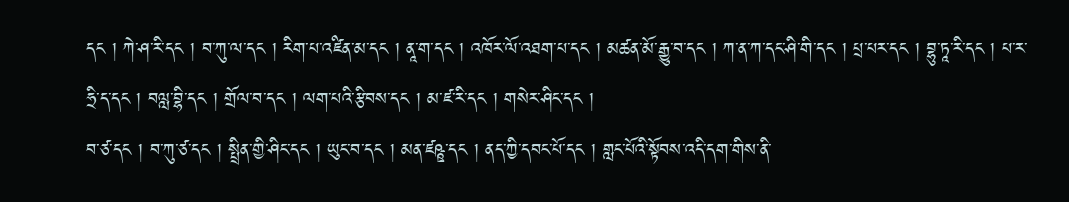དང ། ཀེ་ཤ་རི་དང ། བ་ཀུ་ལ་དང ། རིག་པ་འཛིན་མ་དང ། ནཱ་ག་དང ། འཁོར་ལོ་འཐག་པ་དང ། མཚན་མོ་རྒྱུ་བ་དང ། ཀ་ན་ཀ་དང་ཤི་གི་དང ། པྲ་པར་དང ། བྷུ་ཏཱ་རི་དང ། པ་ར་ཧྲི་ད་དང ། བལླ་བྷི་དང ། གྲོལ་བ་དང ། ལག་པའི་རྩིབས་དང ། མ་ཛ་རི་དང ། གསེར་ཤིང་དང །
བ་ཙ་དང ། བ་ཀུ་ཙ་དང ། སྤྲིན་གྱི་ཤིང་དང ། ཡུང་བ་དང ། མན་ཛཥྛ་དང ། ནད་ཀྱི་དབང་པོ་དང ། གླང་པོའི་སྟོབས་འདི་དག་གིས་ནི་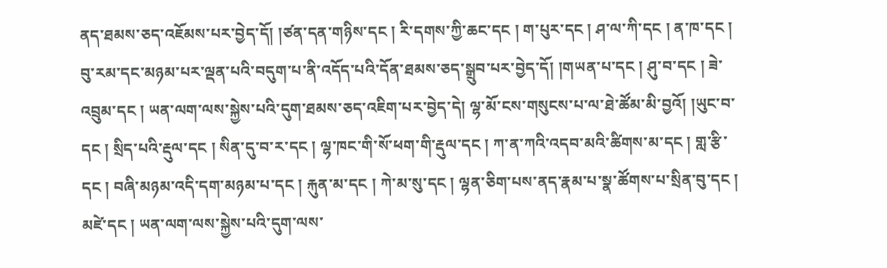ནད་ཐམས་ཅད་འཇོམས་པར་བྱེད་དོ། །ཙན་དན་གཉིས་དང ། རི་དགས་ཀྱི་ཆང་དང ། ག་པུར་དང ། ཤ་ལ་ཀི་དང ། ན་ཁ་དང ། བུ་རམ་དང་མཉམ་པར་ལྡན་པའི་བདུག་པ་ནི་འདོད་པའི་དོན་ཐམས་ཅད་སྒྲུབ་པར་བྱེད་དོ། །གཡན་པ་དང ། ཤུ་བ་དང ། ཟེ་འབྲུམ་དང ། ཡན་ལག་ལས་སྐྱེས་པའི་དུག་ཐམས་ཅད་འཇིག་པར་བྱེད་དེ། ལྷ་མོ་ངས་གསུངས་པ་ལ་ཐེ་ཚོམ་མི་བྱའོ། །ཡུང་བ་དང ། སྲིད་པའི་རྡུལ་དང ། སིན་དུ་བ་ར་དང ། ལྷ་ཁང་གི་སོ་ཕག་གི་རྡུལ་དང ། ཀ་ན་ཀའི་འདབ་མའི་ཚིགས་མ་དང ། གླ་རྩི་དང ། བཞི་མཉམ་འདི་དག་མཉམ་པ་དང ། རྐུན་མ་དང ། ཀེ་མ་སུ་དང ། ལྷན་ཅིག་པས་ནད་རྣམ་པ་སྣ་ཚོགས་པ་སྲིན་བུ་དང ། མཛེ་དང ། ཡན་ལག་ལས་སྐྱེས་པའི་དུག་ལས་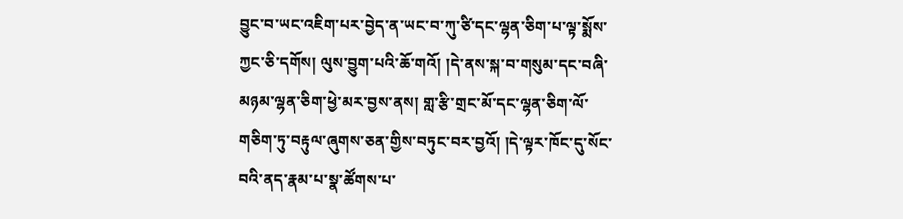བྱུང་བ་ཡང་འཇིག་པར་བྱེད་ན་ཡང་བ་ཀུ་ཙི་དང་ལྷན་ཅིག་པ་ལྟ་སྨོས་ཀྱང་ཅི་དགོས། ལུས་བྱུག་པའི་ཆོ་གའོ། །དེ་ནས་སྐ་བ་གསུམ་དང་བཞི་མཉམ་ལྷན་ཅིག་ཕྱེ་མར་བྱས་ནས། གླ་རྩི་གྲང་མོ་དང་ལྷན་ཅིག་ལོ་གཅིག་ཏུ་བརྟུལ་ཞུགས་ཅན་གྱིས་བཏུང་བར་བྱའོ། །དེ་ལྟར་ཁོང་དུ་སོང་བའི་ནད་རྣམ་པ་སྣ་ཚོགས་པ་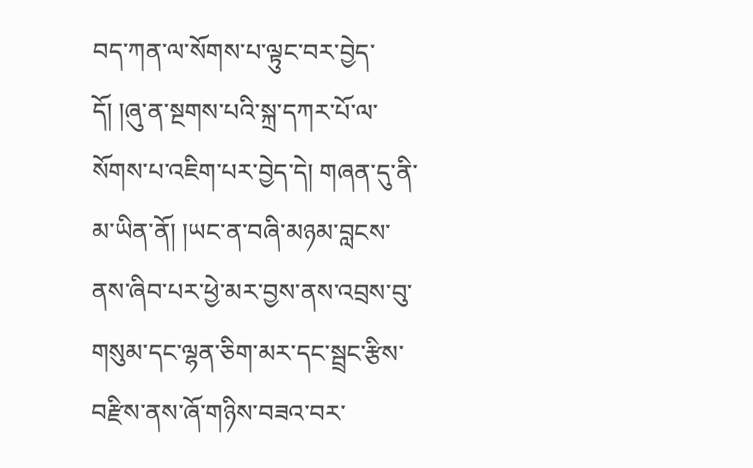བད་ཀན་ལ་སོགས་པ་ལྟུང་བར་བྱེད་དོ། །ཞུ་ན་སྔགས་པའི་སྐྲ་དཀར་པོ་ལ་སོགས་པ་འཇིག་པར་བྱེད་དེ། གཞན་དུ་ནི་མ་ཡིན་ནོ། །ཡང་ན་བཞི་མཉམ་བླངས་ནས་ཞིབ་པར་ཕྱེ་མར་བྱས་ནས་འབྲས་བུ་གསུམ་དང་ལྷན་ཅིག་མར་དང་སྦྲང་རྩིས་བརྫིས་ནས་ཞོ་གཉིས་བཟའ་བར་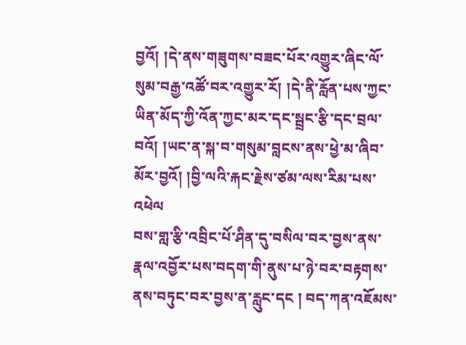བྱའོ། །དེ་ནས་གཟུགས་བཟང་པོར་འགྱུར་ཞིང་ལོ་སུམ་བརྒྱ་འཚོ་བར་འགྱུར་རོ། །དེ་ནི་རློན་པས་ཀྱང་ཡིན་མོད་ཀྱི་འོན་ཀྱང་མར་དང་སྦྲང་རྩི་དང་བྲལ་བའོ། །ཡང་ན་སྐ་བ་གསུམ་བླངས་ནས་ཕྱེ་མ་ཞིབ་མོར་བྱའོ། །བྱི་ལའི་རྐང་རྗེས་ཙམ་ལས་རིམ་པས་འཕེལ
བས་གླ་རྩི་འབྲིང་པོ་ཤིན་དུ་བསིལ་བར་བྱས་ནས་རྣལ་འབྱོར་པས་བདག་གི་ནུས་པ་ཉེ་བར་བརྟགས་ནས་བཏུང་བར་བྱས་ན་རླུང་དང ། བད་ཀན་འཇོམས་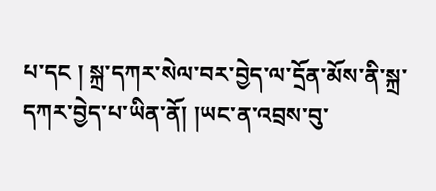པ་དང ། སྐྲ་དཀར་སེལ་བར་བྱེད་ལ་དྲོན་མོས་ནི་སྐྲ་དཀར་བྱེད་པ་ཡིན་ནོ། །ཡང་ན་འབྲས་བུ་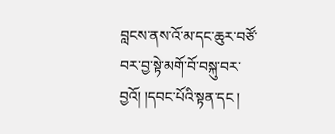བླངས་ནས་འོ་མ་དང་ཆུར་བཙོ་བར་བྱ་སྟེ་མགོ་བོ་བསྐུ་བར་བྱའོ། །དབང་པོའི་སྟན་དང །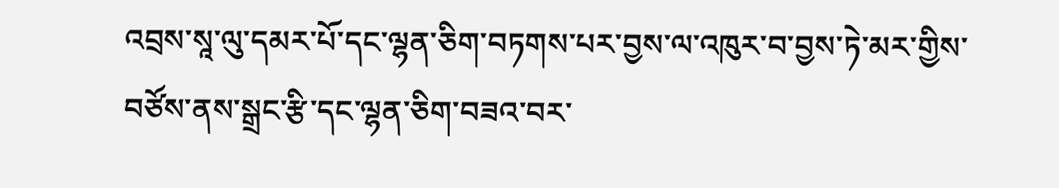འབྲས་སཱ་ལུ་དམར་པོ་དང་ལྷན་ཅིག་བཏགས་པར་བྱས་ལ་འཁུར་བ་བྱས་ཏེ་མར་གྱིས་བཙོས་ནས་སྒྲང་རྩི་དང་ལྷན་ཅིག་བཟའ་བར་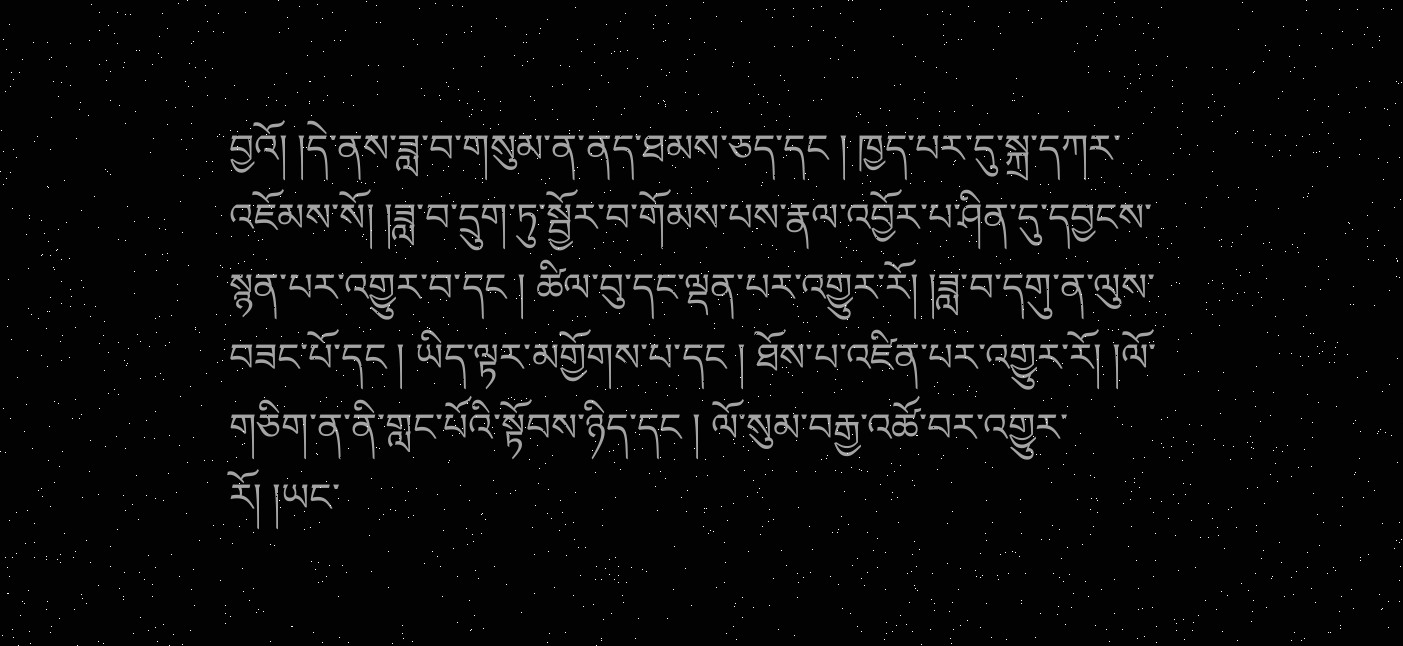བྱའོ། །དེ་ནས་ཟླ་བ་གསུམ་ན་ནད་ཐམས་ཅད་དང ། ཁྱད་པར་དུ་སྐྲ་དཀར་འཇོམས་སོ། །ཟླ་བ་དྲུག་ཏུ་སྦྱོར་བ་གོམས་པས་རྣལ་འབྱོར་པ་ཤིན་དུ་དབྱངས་སྙན་པར་འགྱུར་བ་དང ། ཚིལ་བུ་དང་ལྡན་པར་འགྱུར་རོ། །ཟླ་བ་དགུ་ན་ལུས་བཟང་པོ་དང ། ཡིད་ལྟར་མགྱོགས་པ་དང ། ཐོས་པ་འཛིན་པར་འགྱུར་རོ། །ལོ་གཅིག་ན་ནི་གླང་པོའི་སྟོབས་ཉིད་དང ། ལོ་སུམ་བརྒྱ་འཚོ་བར་འགྱུར་རོ། །ཡང་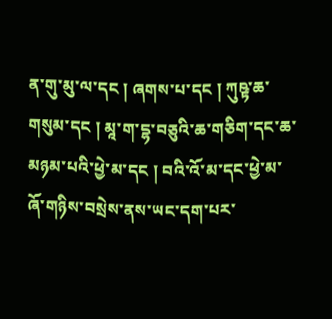ན་གུ་མུ་ལ་དང ། ཞགས་པ་དང ། ཀུཥྟ་ཆ་གསུམ་དང ། མཱ་ག་དྷ་བཅུའི་ཆ་གཅིག་དང་ཆ་མཉམ་པའི་ཕྱེ་མ་དང ། བའི་འོ་མ་དང་ཕྱེ་མ་ཞོ་གཉིས་བསྲེས་ནས་ཡང་དག་པར་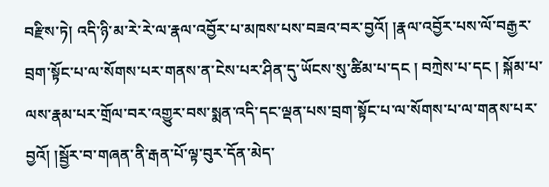བརྫིས་ཏེ། འདི་ཉི་མ་རེ་རེ་ལ་རྣལ་འབྱོར་པ་མཁས་པས་བཟའ་བར་བྱའོ། །རྣལ་འབྱོར་པས་ལོ་བརྒྱར་བྲག་སྟོང་པ་ལ་སོགས་པར་གནས་ན་ངེས་པར་ཤིན་དུ་ཡོངས་སུ་ཚིམ་པ་དང ། བཀྲེས་པ་དང ། སྐོམ་པ་ལས་རྣམ་པར་གྲོལ་བར་འགྱུར་བས་སྨན་འདི་དང་ལྡན་པས་བྲག་སྟོང་པ་ལ་སོགས་པ་ལ་གནས་པར་བྱའོ། །སྦྱོར་བ་གཞན་ནི་རྒན་པོ་ལྟ་བུར་དོན་མེད་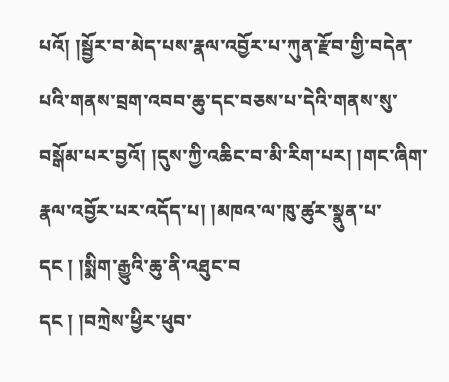པའོ། །སྦྱོར་བ་མེད་པས་རྣལ་འབྱོར་པ་ཀུན་རྫོབ་གྱི་བདེན་པའི་གནས་བྲག་འབབ་ཆུ་དང་བཅས་པ་དེའི་གནས་སུ་བསྒོམ་པར་བྱའོ། །དུས་ཀྱི་འཆིང་བ་མི་རིག་པར། །གང་ཞིག་རྣལ་འབྱོར་པར་འདོད་པ། །མཁའ་ལ་ཁུ་ཚུར་སྣུན་པ་དང ། །སྨིག་རྒྱུའི་ཆུ་ནི་འཐུང་བ
དང ། །བཀྲེས་ཕྱིར་ཕུབ་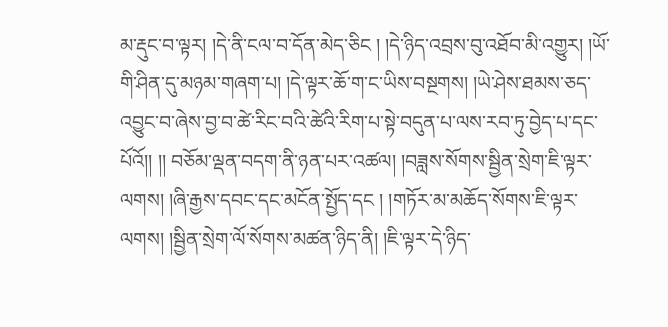མ་རྡུང་བ་ལྟར། །དེ་ནི་ངལ་བ་དོན་མེད་ཅིང ། །དེ་ཉིད་འབྲས་བུ་འཐོབ་མི་འགྱུར། །ཡོ་གི་ཤིན་དུ་མཉམ་གཞག་པ། །དེ་ལྟར་ཆོ་ག་ང་ཡིས་བསྔགས། །ཡེ་ཤེས་ཐམས་ཅད་འབྱུང་བ་ཞེས་བྱ་བ་ཚེ་རིང་བའི་ཚེའི་རིག་པ་སྟེ་བདུན་པ་ལས་རབ་ཏུ་བྱེད་པ་དང་པོའོ།། །། བཅོམ་ལྡན་བདག་ནི་ཉན་པར་འཚལ། །བཟླས་སོགས་སྦྱིན་སྲེག་ཇི་ལྟར་ལགས། །ཞི་རྒྱས་དབང་དང་མངོན་སྤྱོད་དང ། །གཏོར་མ་མཆོད་སོགས་ཇི་ལྟར་ལགས། །སྦྱིན་སྲེག་ལོ་སོགས་མཚན་ཉིད་ནི། །ཇི་ལྟར་དེ་ཉིད་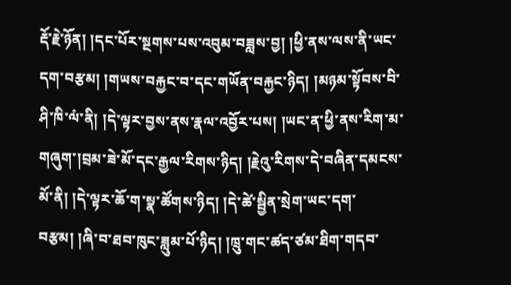རྡོ་རྗེ་ཉོན། །དང་པོར་སྔགས་པས་འབུམ་བཟླས་བྱ། །ཕྱི་ནས་ལས་ནི་ཡང་དག་བརྩམ། །གཡས་བརྐྱང་བ་དང་གཡོན་བརྐྱང་ཉིད། །མཉམ་སྟོབས་བི་ཤི་ཁི་ལཾ་ནི། །དེ་ལྟར་བྱས་ནས་རྣལ་འབྱོར་པས། །ཡང་ན་ཕྱི་ནས་རིག་མ་གཞུག་།བྲམ་ཟེ་མོ་དང་རྒྱལ་རིགས་ཉིད། །རྗེའུ་རིགས་དེ་བཞིན་དམངས་མོ་ནི། །དེ་ལྟར་ཆོ་ག་སྣ་ཚོགས་ཉིད། །དེ་ཚེ་སྦྱིན་སྲེག་ཡང་དག་བརྩམ། །ཞི་བ་ཐབ་ཁུང་ཟླུམ་པོ་ཉིད། །ཁྲུ་གང་ཚད་ཙམ་ཐིག་གདབ་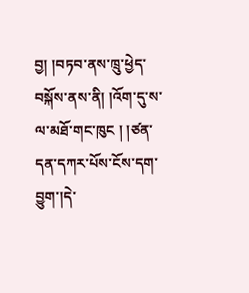བྱ། །བཏབ་ནས་ཁྲུ་ཕྱེད་བསྐོས་ནས་ནི། །འོག་དུ་ས་ལ་མཐོ་གང་ཁུང ། །ཙན་དན་དཀར་པོས་ངོས་དག་བྱུག་།དེ་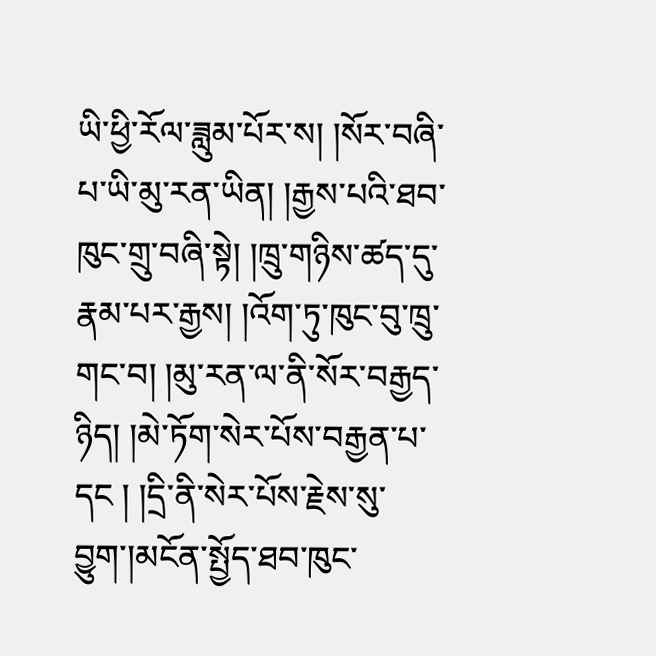ཡི་ཕྱི་རོལ་ཟླུམ་པོར་ས། །སོར་བཞི་པ་ཡི་མུ་རན་ཡིན། །རྒྱས་པའི་ཐབ་ཁུང་གྲུ་བཞི་སྟེ། །ཁྲུ་གཉིས་ཚད་དུ་རྣམ་པར་རྒྱས། །འོག་ཏུ་ཁུང་བུ་ཁྲུ་གང་བ། །མུ་རན་ལ་ནི་སོར་བརྒྱད་ཉིད། །མེ་ཏོག་སེར་པོས་བརྒྱན་པ་དང ། །དྲི་ནི་སེར་པོས་རྗེས་སུ་བྱུག་།མངོན་སྤྱོད་ཐབ་ཁུང་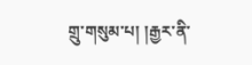གྲུ་གསུམ་པ། །རྒྱར་ནི་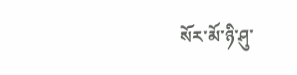སོར་མོ་ཉི་ཤུ་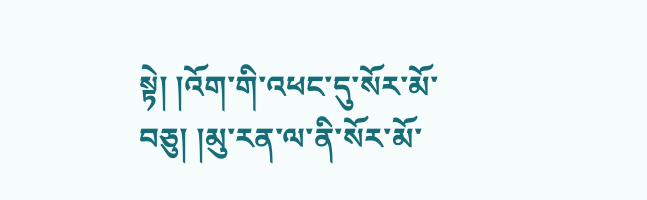སྟེ། །འོག་གི་འཕང་དུ་སོར་མོ་བཅུ། །མུ་རན་ལ་ནི་སོར་མོ་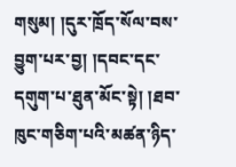གསུམ། །དུར་ཁྲོད་སོལ་བས་བྱུག་པར་བྱ། །དབང་དང་དགུག་པ་ཐུན་མོང་སྟེ། །ཐབ་ཁུང་གཅིག་པའི་མཚན་ཉིད་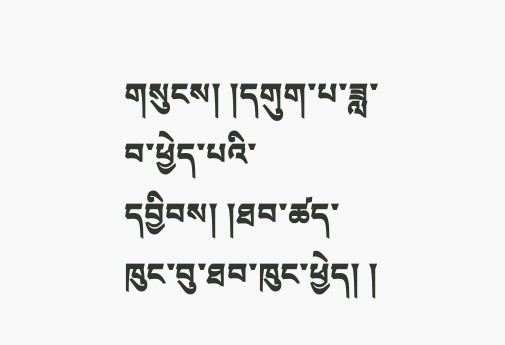གསུངས། །དགུག་པ་ཟླ་བ་ཕྱེད་པའི་དབྱིབས། །ཐབ་ཚད་ཁུང་བུ་ཐབ་ཁུང་ཕྱེད། །